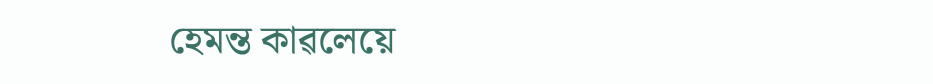হেমন্ত কাৱলেয়ে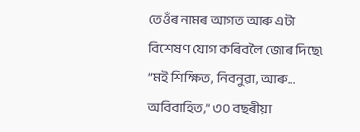তেওঁৰ নামৰ আগত আৰু এটা বিশেষণ যোগ কৰিবলৈ জোৰ দিছে৷
“মই শিক্ষিত, নিবনুৱা, আৰু... অবিবাহিত,” ৩০ বছৰীয়া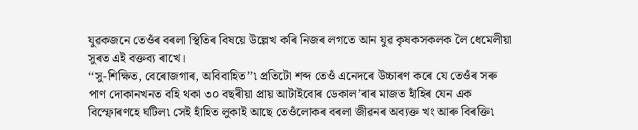যুৱকজনে তেওঁৰ বৰলা স্থিতিৰ বিষয়ে উল্লেখ কৰি নিজৰ লগতে আন যুৱ কৃষকসকলক লৈ ধেমেলীয়া সুৰত এই বক্তব্য ৰাখে।
‘‘সু-শিক্ষিত, বেৰোজগাৰ, অবিবাহিত’’৷ প্ৰতিটো শব্দ তেওঁ এনেদৰে উচ্চাৰণ কৰে যে তেওঁৰ সৰু পাণ দোকানখনত বহি থকা ৩০ বছৰীয়া প্ৰায় আটাইবোৰ ডেকাল’ৰাৰ মাজত হাঁহিৰ যেন এক বিস্ফোৰণহে ঘটিল৷ সেই হাঁহিত লুকাই আছে তেওঁলোকৰ বৰলা জীৱনৰ অব্যক্ত খং আৰু বিৰক্তি৷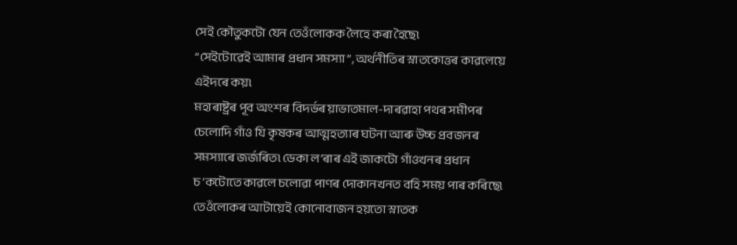সেই কৌতুকটো যেন তেওঁলোকক লৈহে কৰা হৈছে৷
‘‘সেইটোৱেই আমাৰ প্ৰধান সমস্যা’’, অৰ্থনীতিৰ স্নাতকোত্তৰ কাৱলেয়ে এইদৰে কয়৷
মহাৰাষ্ট্ৰৰ পূব অংশৰ বিদৰ্ভৰ য়াভাতমাল-দাৰৱাহা পথৰ সমীপৰ চেলোদি গাঁও যি কৃষকৰ আত্মহত্যাৰ ঘটনা আৰু উচ্চ প্ৰবজনৰ সমস্যাৰে জৰ্জৰিত৷ ডেকা ল’ৰাৰ এই জাকটো গাঁওখনৰ প্ৰধান চ’কটোতে কাৱলে চলোৱা পাণৰ দোকানখনত বহি সময় পাৰ কৰিছে৷ তেওঁলোকৰ আটায়েই কোনোবাজন হয়তো স্নাতক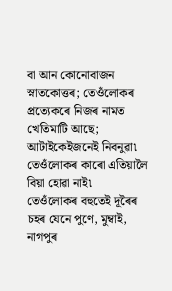বা আন কোনোবাজন স্নাতকোত্তৰ; তেওঁলোকৰ প্ৰত্যেকৰে নিজৰ নামত খেতিমাটি আছে; আটাইকেইজনেই নিবনুৱা৷ তেওঁলোকৰ কাৰো এতিয়ালৈ বিয়া হোৱা নাই৷
তেওঁলোকৰ বহুতেই দূৰৈৰ চহৰ যেনে পুণে, মুম্বাই, নাগপুৰ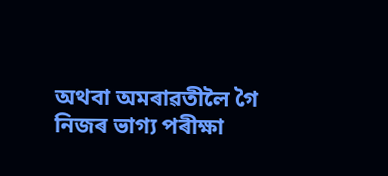অথবা অমৰাৱতীলৈ গৈ নিজৰ ভাগ্য পৰীক্ষা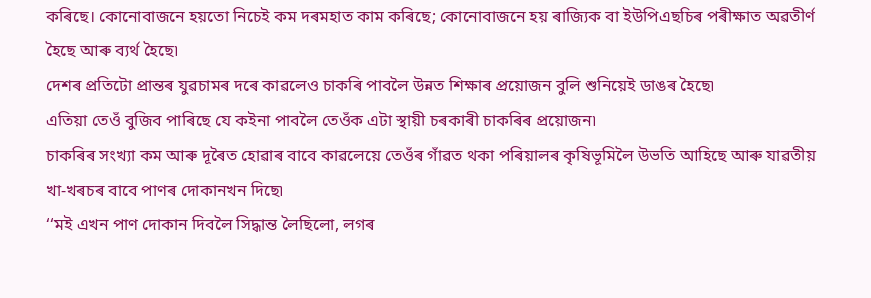কৰিছে। কোনোবাজনে হয়তো নিচেই কম দৰমহাত কাম কৰিছে; কোনোবাজনে হয় ৰাজ্যিক বা ইউপিএছচিৰ পৰীক্ষাত অৱতীৰ্ণ হৈছে আৰু ব্যৰ্থ হৈছে৷
দেশৰ প্ৰতিটো প্ৰান্তৰ যুৱচামৰ দৰে কাৱলেও চাকৰি পাবলৈ উন্নত শিক্ষাৰ প্ৰয়োজন বুলি শুনিয়েই ডাঙৰ হৈছে৷
এতিয়া তেওঁ বুজিব পাৰিছে যে কইনা পাবলৈ তেওঁক এটা স্থায়ী চৰকাৰী চাকৰিৰ প্ৰয়োজন৷
চাকৰিৰ সংখ্যা কম আৰু দূৰৈত হোৱাৰ বাবে কাৱলেয়ে তেওঁৰ গাঁৱত থকা পৰিয়ালৰ কৃষিভূমিলৈ উভতি আহিছে আৰু যাৱতীয় খা-খৰচৰ বাবে পাণৰ দোকানখন দিছে৷
‘‘মই এখন পাণ দোকান দিবলৈ সিদ্ধান্ত লৈছিলো, লগৰ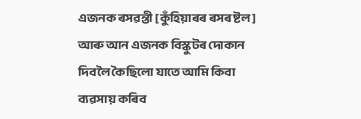এজনক ৰসৱন্তী [কুঁহিয়াৰৰ ৰসৰ ষ্টল] আৰু আন এজনক বিস্কুটৰ দোকান দিবলৈ কৈছিলো যাতে আমি কিবা ব্যৱসায় কৰিব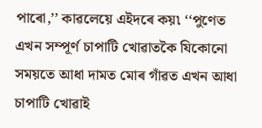পাৰো,’’ কাৱলেয়ে এইদৰে কয়৷ ‘‘পুণেত এখন সম্পূৰ্ণ চাপাটি খোৱাতকৈ যিকোনো সময়তে আধা দামত মোৰ গাঁৱত এখন আধা চাপাটি খোৱাই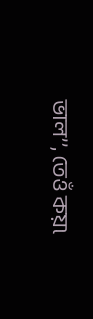ভাল’’, তেওঁ কয়৷